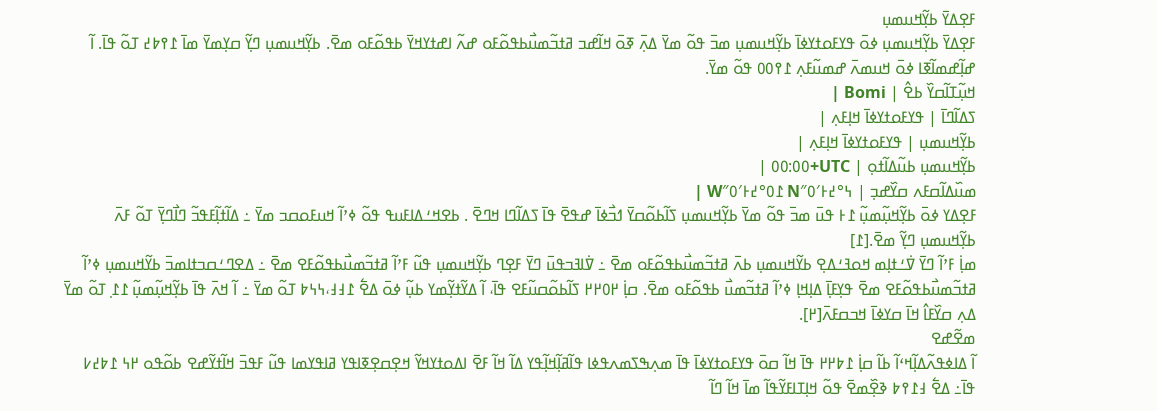ߓߐ߲ߡߌ߫ ߕߌ߲߬ߞߎߘߎ߲
ߓߐ߲ߡߌ߫ ߕߌ߲߬ߞߎߘߎ߲ ߦߋ߫ ߟߌߓߋߙߌߦߊ߫ ߕߌ߲߬ߞߎߘߎ߲ ߘߏ߫ ߟߋ߬ ߘߌ߫ ߡߍ߲߫ ߧߋ߫ ߞߊ߬ߝߏ ߥߙߏ߬ߘߎ߯ߕߟߋ߬ߓߋ ߝߍ߬ ߊߝߙߌߞߌ߫ ߕߟߋ߬ߓߋ ߘߐ߫. ߕߌ߲߬ߞߎߘߎ߲ ߣߌ߲߬ ߛߌ߲ߘߌ߫ ߘߊ߫ ߁߉߈߄ ߠߋ߬ ߟߊ߫. ߊ߬ ߝߊ߲߬ߝߘߊ߬ߧߊ ߦߋ߫ ߞߎߘߍ߫ ߝߘߎ߬ߓߍ߲ ߁߉߀߀ ߟߋ߬ ߘߌ߫.
ߞߎ߲߬ߠߊ߬ߛߌ߰ ߕߐ߮ | Bomi |
ߖߡߊ߬ߣߊ߫ | ߟߌߓߋߙߌߦߊ߫ ߞߊ߲ߓߍ߲ |
ߕߌ߲߬ߞߎߘߎ߲ | ߟߌߓߋߙߌߦߊ߫ ߞߊ߲ߓߍ߲ |
ߕߌ߲߬ߞߎߘߎ߲ ߕߎ߬ߡߊ߬ߙߋ߲ | UTC+߀߀:߀߀ |
ߘߎ߰ߡߊ߬ߛߓߍ ߛߌ߰ߝߏ߲ | ߆°߄߅′߀″N ߁߀°߄߅′߀″W |
ߓߐ߲ߡߌ ߦߋ߫ ߕߌ߲߬ߞߎ߲߬ߘߎ߲߬ ߁߅ ߟߎ߫ ߘߏ߫ ߟߋ߬ ߘߌ߫ ߕߌ߲߬ߞߎߘߎ߲ ߖߊ߬ߕߋ߬ߛߌ߫ ߗߏ߯ߦߊ߫ ߝߟߐ߫ ߟߊ߫ ߖߡߊ߬ߣߊ ߞߣߐ߫ . ߕߐߞߑߡߊߓߎߟ ߟߋ߬ ߦߴߊ߬ ߞߎߓߋߛߏ ߘߌ߫ ߸ ߡߊ߬ߙߊ߲߬ߓߟߏ߬ ߣߊ߯ߣߌ߲߫ ߠߋ߬ ߓߍ߫ ߕߌ߲߬ߞߎߘߎ߲ ߣߌ߲߬ ߘߐ߫.[߁]
ߘߊ߲߭ ߓߴߊ߬ ߣߌ߫ ߜ߭ߑߙߊ߲ߘ ߞߋߔߑߡߐ߲ ߕߌ߬ߞߎߘߎ߲ ߕߍ߫ ߥߙߏ߬ߘߎ߯ߕߟߋ߬ߓߋ ߘߐ߫ ߸ ߜ߭ߊߔߏߟߎ߫ ߣߌ߫ ߓߐ߲ߣ ߕߌ߲߬ߞߎߘߎ߲ ߟߎ߬ ߓߴߊ߬ ߥߙߏ߬ߘߎ߯ߕߟߋ߬ߓߐ ߘߐ߫ ߸ ߡߐߣߑߛߏߙߊߘߏ߫ ߕߌ߬ߞߎߘߎ߲ ߦߴߊ߬ ߥߙߏ߬ߘߎ߯ߕߟߋ߬ߓߐ ߘߐ߫ ߟߌ߲ߓߊ߲߫ ߡߊ߲ߞߊ߲ ߦߴߊ߬ ߥߙߏ߬ߘߎ߯ ߕߟߋ߬ߓߋ ߘߐ߫. ߛߊ߲߭ ߂߀߂߂ ߖߊ߬ߕߋ߬ߛߎ߬ߓߐ ߟߊ߫، ߊ߬ ߡߌ߬ߙߌ߲߬ߘߌ ߕߎ߲߬ ߦߋ߫ ߡߐ߱ ߁߃߃،߆߆߈ ߠߋ߬ ߘߌ߫ ߸ ߊ߬ ߞߍ߫ ߟߊ߫ ߕߌ߲߬ߞߎ߲߬ߘߎ߲߬ ߁߁߲ ߠߋ߬ ߘߌ߫ ߡߍ߲ ߛߌ߰ߓߊ߮ ߞߊ߫ ߛߌߦߊ߫ ߞߏߛߓߍ߫[߂].
ߘߐ߬ߝߐ
ߊ߬ ߡߊߦߟߍ߬ߡߊ߲߬ߞߵߊ߬ ߕߊ߬ ߛߊ߲߭ ߁߈߂߂ ߟߊ߫ ߞߊ߬ ߛߋ߫ ߟߌߓߋߙߌߦߊ߫ ߟߊ߫ ߘߍ߲ߒߖߘߍߟߦߊ ߟߊ߬ߥߊ߲߬ߞߊ߲߬ߟߌ ߡߊ߬ ߞߊ߬ ߓߐ߫ ߊߡߋߙߌߞߌ߬ ߞߐ߲ߛߐ߲ߧߊߟߌ ߥߊߟߌߘߊ ߟߎ߬ ߓߟߏ߫ ߞߊ߬ߙߌ߬ߝߐ ߕߋ߬ߟߋ ߂߆ ߁߈߄߇ ߟߊ߫߸ ߡߐ߱ ߃߁߉߈ ߢߐ߲߰ߘߐ߫ ߟߋ߬ ߞߊ߲ߠߊߓߌ߬ߟߊ߬ ߘߊ߫ ߞߊ߬ ߣߊ߬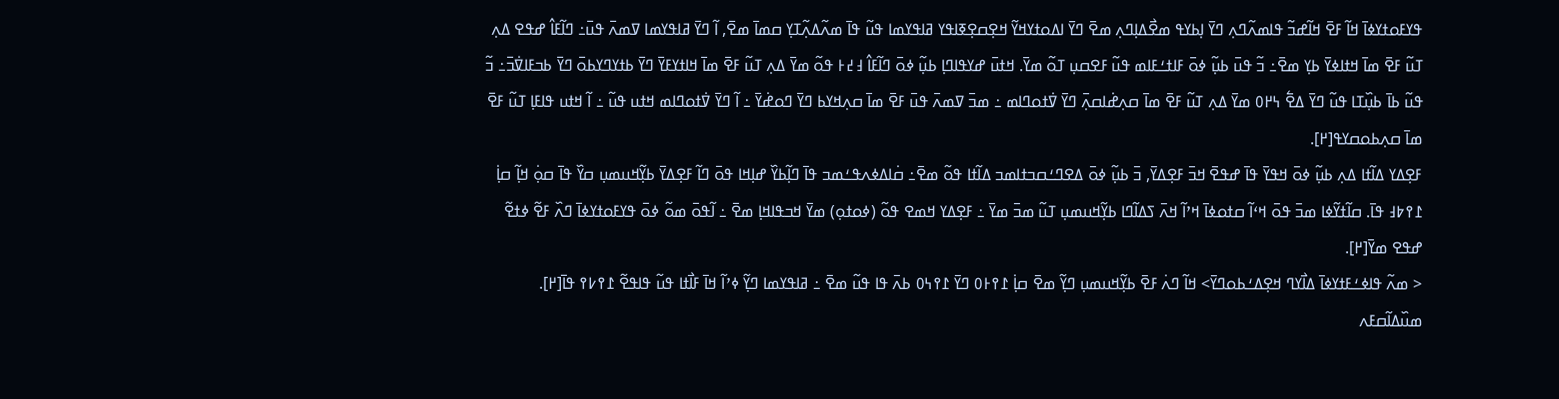ߟߌߓߋߙߌߦߊ߫ ߞߊ߬ ߓߐ߫ ߞߊ߬ߝߏ߬ ߟߊߘߍ߬ߣߍ߲ ߣߌ߫ ߊ߲ߕߌߟ ߘߐ߯ߡߊ߲ߣߍ߲ ߘߐ߫ ߣߌ߫ ߊߡߋߙߌߞߌ߬ ߞߐ߲ߛߐ߲ߧߊߟߌ ߥߊߟߌߘߊ ߟߎ߬ ߟߊ߫ ߘߍ߬ߡߍ߲߬ߠߌ߲ ߛߘߊ߫ ߘߐ߫, ߊ߬ ߣߌ߫ ߥߊߟߌߘߊ ߜߘߍ߫ ߟߎ߫߸ ߣߊ߬ߓߊ߮ ߝߟߐ ߡߍ߲ ߠߎ߬ ߓߐ߫ ߘߊ߫ ߞߙߊߦߌ߫ ߕߌ߲ ߘߐ߫߸ ߏ߬ ߟߎ߫ ߕߎ߲߬ ߦߋ߫ ߓߊߙߑߓߊߘ ߟߎ߬ ߓߐߛߎ߲ ߠߋ߬ ߘߌ߫. ߞߙߎ߫ ߝߌߟߊߣߊ߲ ߕߎ߲߬ ߦߋ߫ ߣߊ߬ߓߊ߮ ߃߄߅ ߟߋ߬ ߘߌ߫ ߡߍ߲ ߠߎ߬ ߓߐ߫ ߘߊ߫ ߞߊߙߌߓߌ߫ ߣߌ߫ ߕߙߌߣߌߕߋ߫ ߣߌ߫ ߕߏߓߊߜ߭ߏ߫߸ ߏ߬ ߟߎ߬ ߕߊ߫ ߕߎ߲߰ߠߊ ߟߎ߬ ߣߌ߫ ߡߐ߱ ߆߂߀ ߘߌ߫ ߡߍ߲ ߠߎ߬ ߓߐ߫ ߘߊ߫ ߛߍ߲ߝ߭ߊߛߍ߲߫ ߣߌ߫ ߜ߭ߙߋߣߊߘ ߸ ߘߏ߫ ߜߘߍ߫ ߟߎ߫ ߓߐ߫ ߘߊ߫ ߛߍ߲ߞߌߕ ߣߌ߫ ߣߋߝ߭ߌ߫ ߸ ߊ߬ ߣߌ߫ ߜ߭ߙߋߣߊߘ ߞߙߎ ߟߎ߬ ߸ ߊ߬ ߞߙߎ ߟߊߓߊ߲ ߠߎ߬ ߓߐ߫ ߘߊ߫ ߛߍ߲ߕߋߛߌߟ[߂].
ߓߐ߲ߡߌ ߡߊ߬ߙߊ ߡߍ߲ ߕߎ߲߬ ߦߋ߫ ߞߟߌ߫ ߟߊ߫ ߝߟߐ߫ ߞߏ߫ ߓߐ߲ߡߌ߫, ߏ߫ ߕߎ߲߬ ߦߋ߫ ߡߐߣߑߛߏߙߊߘߏ ߡߊ߬ߙߊ ߟߋ߬ ߘߐ߫߸ ߛ߭ߊߡߦߍߟߑߘߏ ߟߊ߫ ߣߊ߲߬ߕߌ߰ ߝߊ߲ߞߊ ߟߋ߫ ߣߊ߬ ߓߐ߲ߡߌ߫ ߕߌ߲߬ߞߎߘߎ߲ ߛߌ߰ ߟߊ߫ ߛߋ߲߭ ߞߊ߲߬ ߛߊ߲߭ ߁߉߈߃ ߟߊ߫. ߛߊ߬ߙߌ߬ߦߊ ߘߏ߫ ߟߋ߫ ߞߵߊ߬ ߛߙߋߦߊ߫ ߞߴߊ߬ ߞߍ߫ ߖߡߊ߬ߣߊ ߕߌ߲߬ߞߎߘߎ߲ ߠߎ߬ ߘߏ߫ ߘߌ߫ ߸ ߓߐ߲ߡߌ ߞߘߐ ߟߋ߬ (ߦߋߙߋ߲) ߘߌ߫ ߞߏߟߊߞߊ߲ ߘߐ߫ ߸ ߊ߬ߟߋ߫ ߘߋ߬ ߦߋ߫ ߟߌߓߋߙߌߦߊ߫ ߣߍ߰ ߓߐ߬ ߦߙߐ߬ ߝߟߐ ߘߌ߫[߂].
< ߘߍ߬ ߟߊߦߑߓߙߌߦߊ߫ ߡߊ߯ߌߣ ߞߐ߲ߡߑߕߋߣߌ߫> ߞߊ߬ ߣߍ߭ ߓߐ߫ ߕߌ߲߬ߞߎߘߎ߲ ߣߌ߲߬ ߘߐ߫ ߛߊ߲߭ ߁߉߅߀ ߣߌ߫ ߁߉߆߀ ߕߍ߫ ߟߊ ߟߎ߬ ߘߐ߫ ߸ ߥߊߟߌߘߊ ߣߌ߲߬ ߦߴߊ߬ ߞߊ߫ ߓߊ߯ߙߊ ߟߎ߬ ߟߊߟߐ߬ ߁߉߇߉ ߟߊ߫[߂].
ߘߎ߰ߡߊ߬ߛߓߍ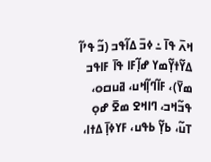ߞߍ߫ ߟߊ߫ ߸ ߦߏ߫ ߡߊ߬ߟߏ (ߏ߬ ߟߴߊ߬ ߡߌ߬ߙߌ߲߬ߘߌ ߝߊ߲߬ߓߊ ߟߊ߫ ߓߊߟߏ ߘߌ߫)، ߓߊ߬ߣߊ߲߬ߞߎ، ߥߎߛߋ، ߟߏ߬ߞߏ، ߣߊߞߐ ߘߐ߫ ߝߋ߲ ߠߎ߬، ߕߌ߲߬ ߕߟߎ، ߓߌߦߊ߲߫ ߡߙߊ،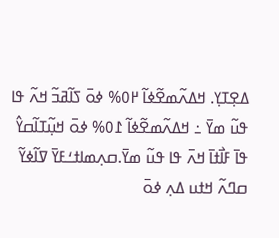ߡߐ߲ߠߌ߲. ߞߡߍ߬ߘߐ߬ߦߊ߬ ߂߀% ߦߋ߫ ߖߊ߬ߥߏ߬ ߞߍ߬ ߟߊ ߟߎ߬ ߘߌ߫ ߸ ߞߡߍ߬ߘߐ߬ߦߊ߬ ߁߀% ߦߋ߫ ߞߎ߲߬ߠߊ߬ߛߌ߮ ߟߊ߫ ߓߊ߯ߙߊ߫ ߞߍ߫ ߟߊ ߟߎ߬ ߘߌ߫.ߛߍ߲ߘߊߙߑߓߌ߫ ߜߊ߬ߦߌ߬ ߛߣߍ߬ ߞߙߎ ߡߍ߲ ߦߋ߫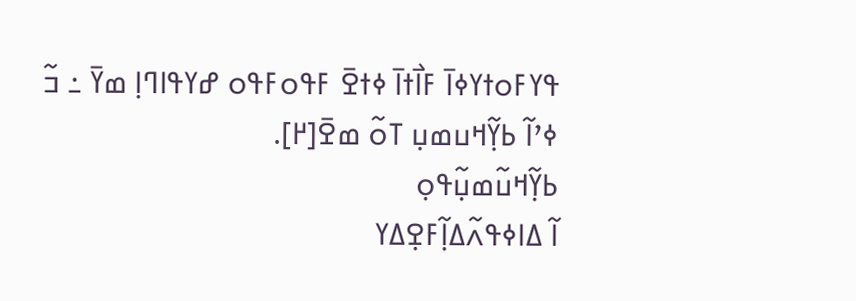ߟߌߓߋߙߌߦߊ߫ ߓߊ߯ߙߊ߫ ߦߙߐ߫ ߓߟߋߓߟߋ ߝߌߟߊߣߊ߲ ߘߌ߫ ߸ ߏ߬ ߦߴߊ߬ ߕߌ߲߬ߞߎߘߎ߲ ߠߋ߬ ߘߐ߫[߂].
ߕߌ߲߬ߞߎ߬ߘߎ߲߬ߟߋ߲
ߊ߬ ߡߊߦߟߍ߬ߡߊ߲߬ߓߐ߲ߡߌ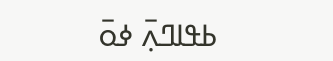ߕߟߊߣߍ߲߫ ߦߋ߫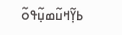ߕߌ߲߬ߞߎ߬ߘߎ߲߬ߟߋ߬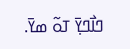ߣߊ߯ߣߌ߲߫ ߠߋ߬ ߘߌ߫.